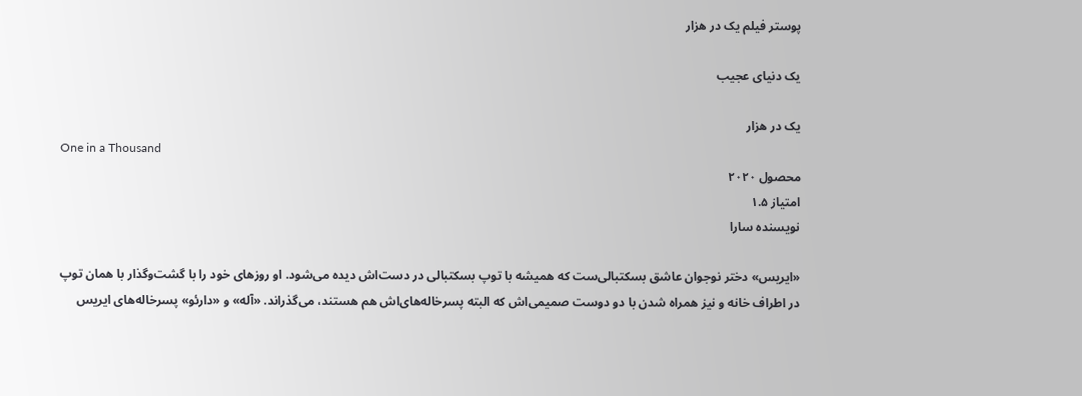پوستر فیلم یک در هزار

یک دنیای عجیب

یک در هزار
One in a Thousand
محصول ۲۰۲۰
امتیاز ۱.۵
نویسنده سارا

«ایریس» دختر نوجوان عاشق بسکتبالی‌ست که همیشه با توپ بسکتبالی در دست‌اش دیده می‌شود. او روزهای خود را با گشت‌وگذار با همان توپ در اطراف خانه و نیز همراه شدن با دو دوست‌ صمیمی‌اش که البته پسرخاله‌های‌اش هم هستند، می‌گذراند. «آله» و «دارئو» پسرخاله‌های ایریس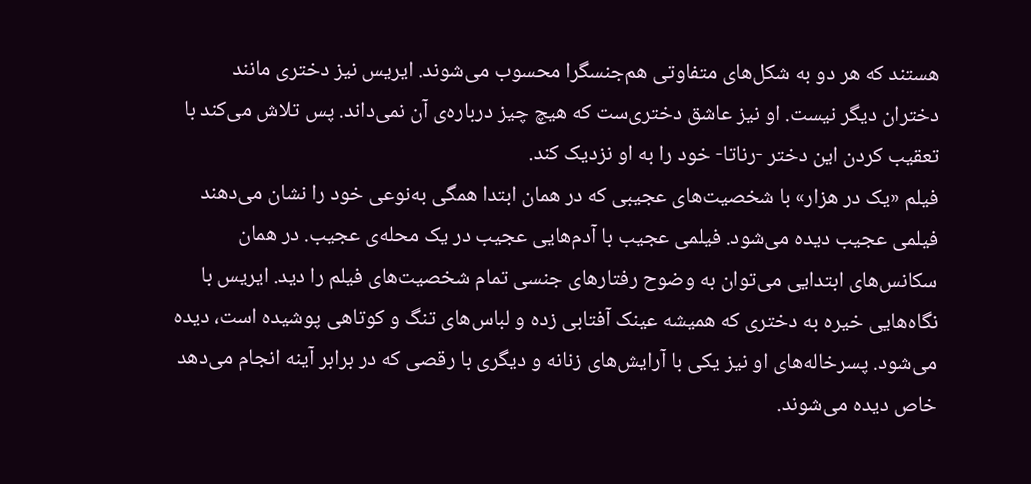هستند که هر دو به شکل‌های متفاوتی هم‌جنسگرا محسوب می‌شوند. ایریس نیز دختری مانند دختران دیگر نیست. او نیز عاشق دختری‌ست که هیچ چیز درباره‌ی آن نمی‌داند. پس تلاش می‌کند با تعقیب کردن این دختر -رناتا- خود را به او نزدیک کند.
فیلم «یک در هزار» با شخصیت‌های عجیبی که در همان ابتدا همگی به‌نوعی خود را نشان می‌دهند فیلمی عجیب دیده می‌شود. فیلمی عجیب با آدم‌هایی عجیب در یک محله‌ی عجیب. در همان سکانس‌های ابتدایی می‌توان به وضوح رفتارهای جنسی تمام شخصیت‌های فیلم را دید. ایریس با نگاه‌هایی خیره به دختری که همیشه عینک آفتابی زده و لباس‌های تنگ و کوتاهی پوشیده است، دیده می‌شود. پسرخاله‌های او نیز یکی با آرایش‌های زنانه و دیگری با رقصی که در برابر آینه انجام می‌دهد خاص دیده می‌شوند.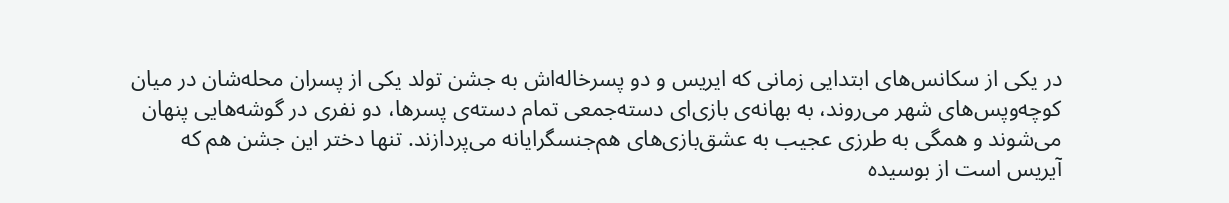در یکی از سکانس‌های ابتدایی زمانی که ایریس و دو پسرخاله‌اش به جشن تولد یکی از پسران محله‌شان در میان کوچه‌وپس‌های شهر می‌روند، به بهانه‌ی بازی‌ای دسته‌جمعی تمام دسته‌ی پسرها، دو نفری در گوشه‌هایی پنهان می‌شوند و همگی به طرزی عجیب به عشق‌بازی‌های هم‌جنسگرایانه می‌پردازند. تنها دختر این جشن هم که آیریس است از بوسیده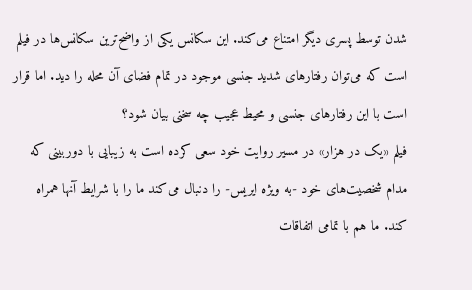شدن توسط پسری دیگر امتناع می‌کند. این سکانس یکی از واضح‌ترین سکانس‌ها در فیلم است که می‌توان رفتارهای شدید جنسی موجود در تمام فضای آن محله را دید. اما قرار است با این رفتارهای جنسی و محیط عجیب چه سخنی بیان شود؟
فیلم «یک در هزار» در مسیر روایت خود سعی کرده است به زیبایی با دوربینی که مدام شخصیت‌های خود -به ویژه ایریس- را دنبال می‌کند ما را با شرایط آنها همراه کند. ما هم با تمامی اتفاقات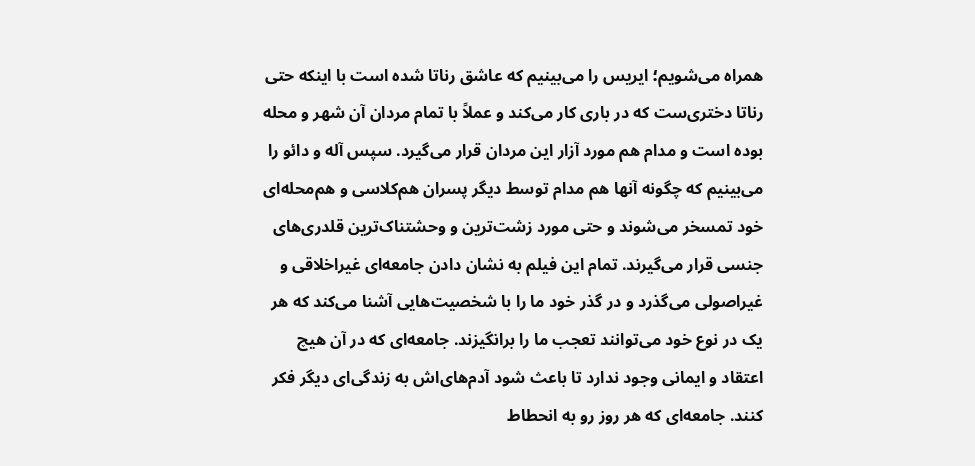همراه می‌شویم؛ ایریس را می‌بینیم که عاشق رناتا شده است با اینکه حتی رناتا دختری‌ست که در باری کار می‌کند و عملاً با تمام مردان آن شهر و محله بوده است و مدام هم مورد آزار این مردان قرار می‌گیرد. سپس آله و دائو را می‌بینیم که چگونه آنها هم مدام توسط دیگر پسران هم‌کلاسی و هم‌محله‌ای خود تمسخر می‌شوند و حتی مورد زشت‌ترین و وحشتناک‌ترین قلدری‌های جنسی قرار می‌گیرند. تمام این فیلم به نشان دادن جامعه‌ای غیراخلاقی و غیراصولی می‌گذرد و در گذر خود ما را با شخصیت‌هایی آشنا می‌کند که هر یک در نوع خود می‌توانند تعجب ما را برانگیزند. جامعه‌ای که در آن هیچ اعتقاد و ایمانی وجود ندارد تا باعث شود آدم‌های‌اش به زندگی‌ای دیگر فکر کنند. جامعه‌ای که هر روز رو به انحطاط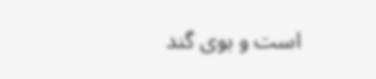است و بوی گند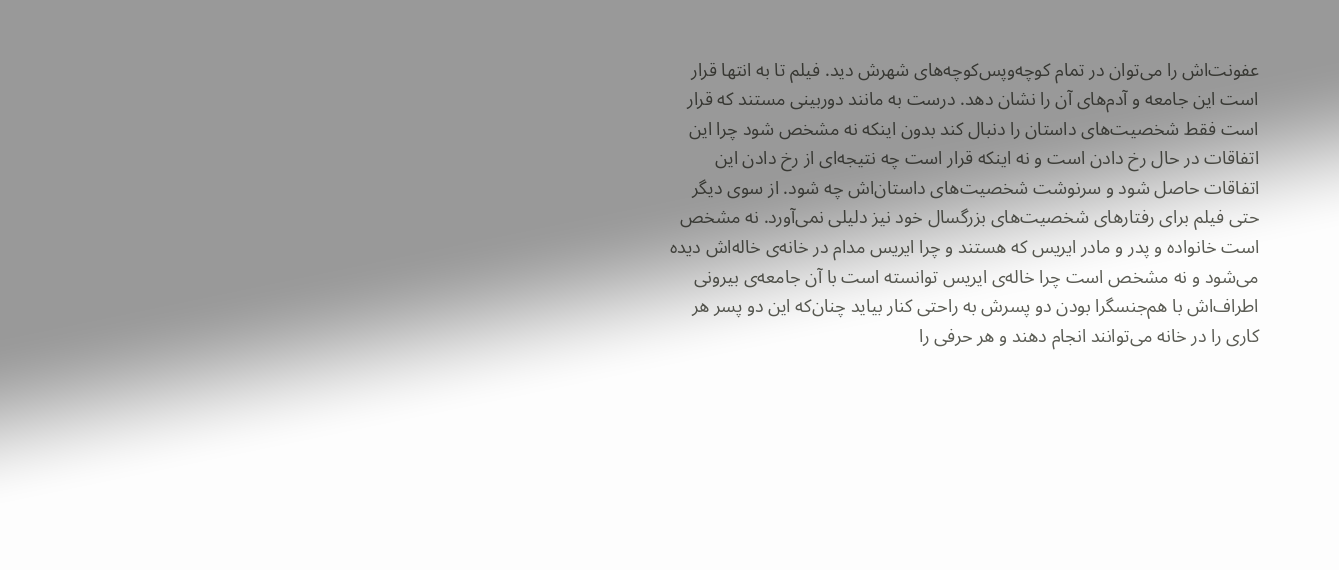عفونت‌اش را می‌توان در تمام کوچه‌وپس‌کوچه‌های شهرش دید. فیلم تا به انتها قرار است این جامعه و آدم‌های آن را نشان دهد. درست به مانند دوربینی مستند که قرار است فقط شخصیت‌های داستان را دنبال کند بدون اینکه نه مشخص شود چرا این اتفاقات در حال رخ دادن است و نه اینکه قرار است چه نتیجه‌ای از رخ دادن این اتفاقات حاصل شود و سرنوشت شخصیت‌های داستان‌اش چه شود. از سوی دیگر حتی فیلم برای رفتارهای شخصیت‌های بزرگسال خود نیز دلیلی نمی‌آورد. نه مشخص است خانواده و پدر و مادر ایریس که هستند و چرا ایریس مدام در خانه‌ی خاله‌اش دیده می‌شود و نه مشخص است چرا خاله‌ی ایریس توانسته است با آن جامعه‌ی بیرونی اطراف‌اش با هم‌جنسگرا بودن دو پسرش به راحتی کنار بیاید چنان‌که این دو پسر هر کاری را در خانه می‌توانند انجام دهند و هر حرفی را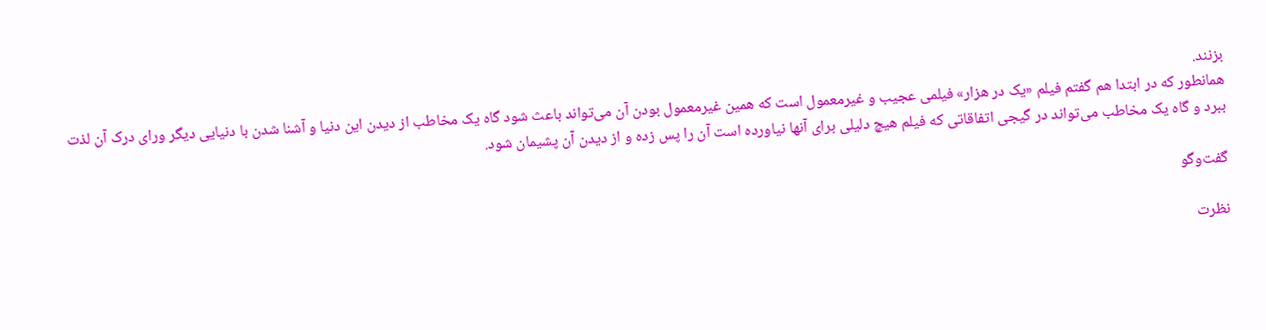بزنند.
همانطور که در ابتدا هم گفتم فیلم «یک در هزار» فیلمی عجیب و غیرمعمول است که همین غیرمعمول بودن آن می‌تواند باعث شود گاه یک مخاطب از دیدن این دنیا و آشنا شدن با دنیایی دیگر ورای درک آن لذت ببرد و گاه یک مخاطب می‌تواند در گیجی اتفاقاتی که فیلم هیچ دلیلی برای آنها نیاورده است آن را پس زده و از دیدن آن پشیمان شود.

گفت‌وگو

نظرت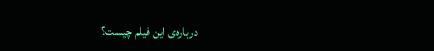درباره‌ی این فیلم چیست؟